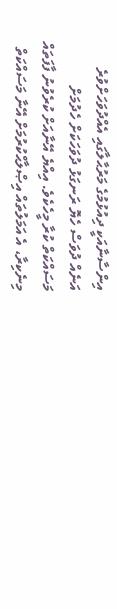އިންސާނާއަކީ ދިއުޅުމުގެ މަރުޙާލާގައި އެއްދުވަހަށްވުރެ އަނެއް ދުވަސް ހެޔޮ ރަނގަޅު ދުވަހަކަށް ހެދުމަށް މަސައްކަތް ކުރާ މީހެކެވެ. އިއްޔެ އޭނާއަށް ކުރެވުނު ފާފަތައް މިނެކިރާ، އެ އަމަލުތައް އިޞްލާޙްކުރުމަށް އޭނާ މަސައްކަތް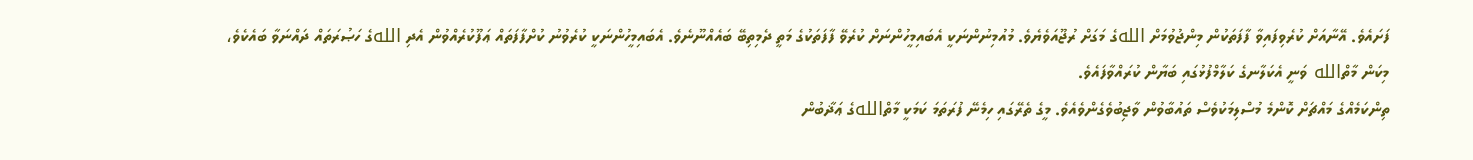ފަށައެވެ. އޭނާއަށް ކުރެވިފައިވާ ފާފަތަކުން މިންޖުވުމަށް اللهގެ މަގަށް ރުޖޫއަވެޔެވެ. މުއުމިނުންނަކީ އެބައިމީހުންނަށް ކުރެވޭ ފާފަތަކުގެ މަތީ ދެމިތިބޭ ބައެއްނޫނެވެ. އެބައިމީހުންނަކީ ކުރެވުނު ކުށްފާފަތައް ޢަފޫކުރެއްވުން އެދި اللهގެ ހަޞުރަތައް ދައްނަވާ ބައެކެވެ، މިކަން މާތްالله ވަނީ އެކަލާނގެ ކަލާމްފުޅުގައި ބަޔާން ކުރައްވާފައެވެ.
ތިންކަމެއްގެ މައްޗަށް ކޮންމެ މުސްލިމަކުވެސް ތައުބާވުން ވާޖިބުވެގެންވެއެވެ. މީގެ ތެރޭގައި ހިމެނޭ ފުރަތަމަ ކަމަކީ މާތްاللهގެ ޢަޛާބުން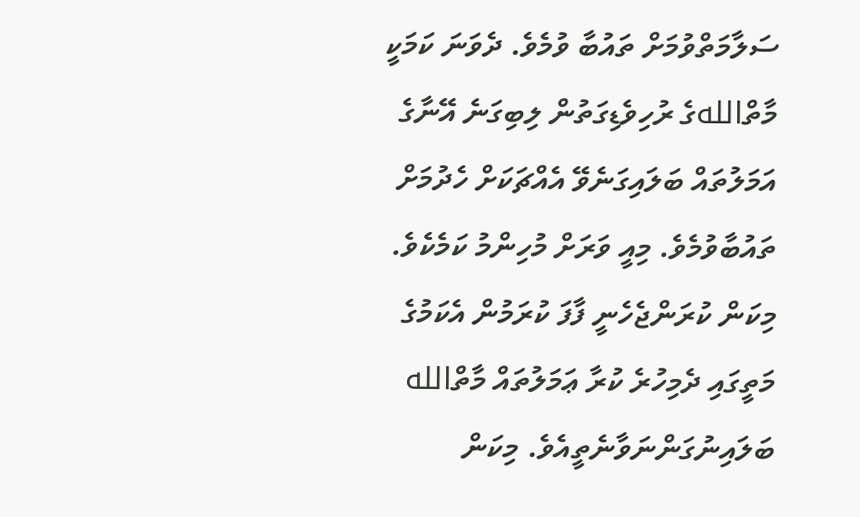ސަލާމަތްވުމަށް ތައުބާ ވުމެވެ. ދެވަނަ ކަމަކީ މާތްاللهގެ ރުހިވެޑިގަތުން ލިބިގަނެ އޭނާގެ އަމަލުތައް ބަލައިގަނެވޭ އެއްޗަކަށް ހެދުމަށް ތައުބާވުމެވެ. މިއީ ވަރަށް މުހިންމު ކަމެކެވެ. މިކަން ކުރަންޖެހެނީ ފާފަ ކުރަމުން އެކަމުގެ މަތީގައި ދެމިހުރެ ކުރާ ޢަމަލުތައް މާތްالله ބަލައިނުގަންނަވާނެތީއެވެ. މިކަން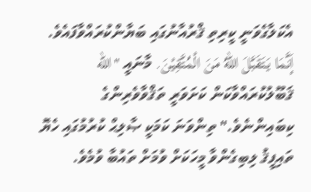އެކަލާގެވަނީ ކީރިތި ޤްރުއާނުގައި ބަޔާންކުރައްވާފައެވެ. إَنَّمَا يَتَقَبَّلَ اللهُ مَنَ الْمُتَّقِيْنَ. މާނައީ "الله ޤަބޫލުކުރައްވާކަން ކަށަވަރީ ތަޤްވާވެރިންގެ ކިބައިންނެވެ." ތިންވަނަ ކަމަކީ ޞާލިޙް ކުރުމުގައި ހެޔޮ ތައިފީޤު ލިބިގެންވާ މީހަކަށް ވުމަށް ތައުބާ ވުމެވެ.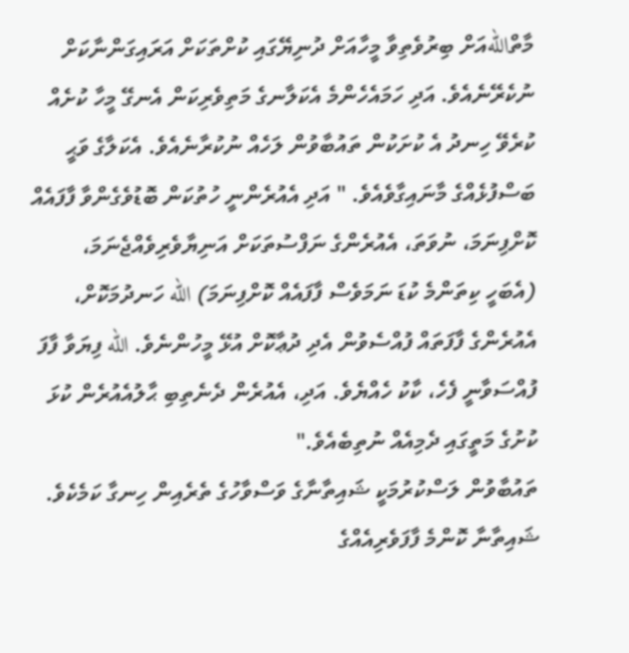މާތްاللهއަށް ބިރުވެތިވާ މީހާއަށް ދުނިޔޭގައި ކުށްތަކަށް އަރައިގަންނާކަށް ނުކެރޭނެއެވެ. އަދި ހަމައެހެންމެ އެކަލާނގެ މަތިވެރިކަން އެނގޭ މީހާ ކުށެއް ކުރެވޭ ހިނދު އެ ކުށަކުން ތައުބާވުން ލަހެއް ނުކުރާނެއެވެ. އެކަލާގެ ވަޙީ ބަސްފުޅެއްގެ މާނައިގާވެއެވެ. " އަދި އެއުރެންނީ ހުތުކަން ބޮޑުވެގެންވާ ފާފައެއް ކޮށްފިނަމަ، ނުވަތަ، އެއުރެންގެ ނަފްސުތަކަށް އަނިޔާވެރިވެއްޖެނަމަ، (އެބަހީ ކިތަންމެ ކުޑަ ނަމަވެސް ފާފައެއް ކޮށްފިނަމަ) الله ހަނދުމަކޮށް، އެއުރެންގެ ފާފަތައް ފުއްސެވުން އެދި ދުޢާކޮށް އުޅޭ މީހުންނެވެ. الله ފިޔަވާ ފާފަ ފުއްސަވާނީ ފެހެ، ކާކު ހެއްޔެވެ. އަދި، އެއުރެން ދެނެތިބި ޙާލުއެއުރެން ކުޅަ ކުށުގެ މަތީގައި ދެމިއެއް ނުތިބެއެވެ."
ތައުބާވުން ލަސްކުރުމަކީ ޝައިތާނާގެ ވަސްވާހުގެ ތެރެއިން ހިނގާ ކަމެކެވެ. ޝައިތާނާ ކޮންމެ ފާފަވެރިއެއްގެ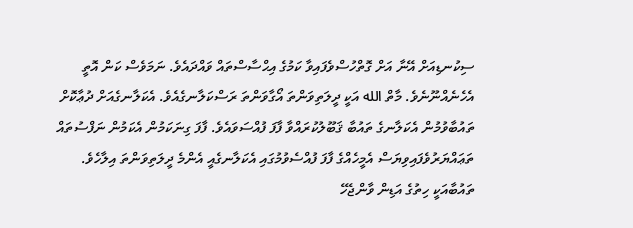ސިކުނޑިއަށް އޭނާ އަށް ގޮތްހުސްވެފައިވާ ކަމުގެ އިޙްސާސްތައް ވައްދައެވެ. ނަމަވެސް ކަން އޮތީ އެހެނެއްނޫނެވެ. މާތް الله އަކީ ދީލަތިވަންތަ އޯގާވަންތަ ރަސްކަލާނގެއެވެ. އެކަލާނގެއަށް ދުޢާކޮށް ތައުބާވުމުން އެކަލާނގެ ތައުބާ ޤަބޫލުކުރައްވާ ފާފަ ފުއްސަވައެވެ. ފާފަ ގިނަކަމުން އެކަމުން ނަފްސުތައް ތަޢައްޔަރުވެފައިވިޔަސް އެމީހެއްގެ ފާފަ ފުއްސެވުމުގައި އެކަލާނގެއީ އެންމެ ދީލަތިވަންތަ އިލާހެވެ.
ތައުބާއަކީ ހިތުގެ އަޑިން ވާންޖެހޭ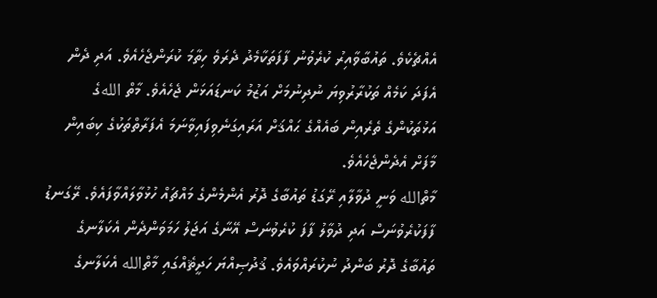އެއްޗެކެވެ. ތައުބާވާއިރު ކުރެވުނު ފާފަތަކާމެދު ދެރަވެ ހިތާމަ ކުރަންޖެހެއެވެ. އަދި ދެން އެފަދަ ކަމެއް ތަކުރާރުވިޔަ ނުދިނުމަށް އަޒުމު ކަނޑައަޅަން ޖެހެއެވެ. މާތް اللهގެ އަޅުތަކުންގެ ތެރެއިން ބައެއްގެ ޙައްޤަށް އަރައިގަނެވިފައިވާނަމަ އެފަރާތްތަކުގެ ކިބައިން މާފަށް އެދެންޖެހެއެވެ.
މާތްالله ވަނީ ދުވާލާއި ރޭގަޑު ތައުބާގެ ދޮރު އެންމެންގެ މައްޗައް ހުޅުވާލައްވާފައެވެ. ރޭގަނޑު ފާފަކުރެވުނަސް އަދި ދުވާލު ފާފަ ކުރެވުނަސް އޭނާގެ އަޖަލު ހަމަވަންދެން އެކަލާނގެ ތައުބާގެ ދޮރު ބަންދު ނުކުރައްވައެވެ. ޤުދުޞިއްޔަ ހަދީޘެއްގައި މާތްالله އެކަލާނގެ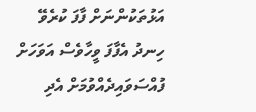އަޅުތަކުންނަށް ފާފަ ކުރެވޭ ހިނދު އެފާފަ ވީހާވެސް އަވަހަށް ފުއްސަވައިދެއްވުމަށް އެދި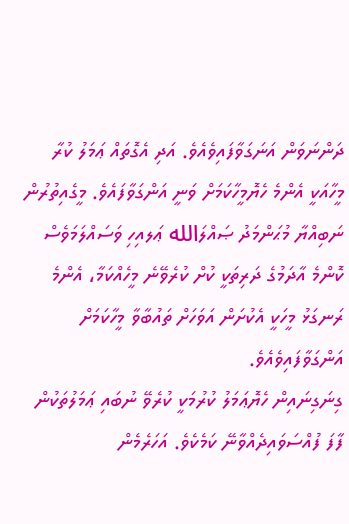ދަންނަވަން އަނަގަވާފައިވެއެވެ. އަދި އެގޮތައް ޢަމަލު ކުރާ މީހާއަކީ އެންމެ ހެޔޮމީހާކަމަށް ވަނީ އަންގަވާފައެވެ. މީގެއިތުރުން ނަބިއްޔާ މުޙަންމަދު ޞައްލަالله ޢަލއިހި ވަސައްލަމަވެސް ކޮންމެ އާދަމުގެ ދަރިތަކީ ކުށް ކުރެވޭނެ މީހެއްކަމާ، އެންމެ ރަނގަޅު މީހަކީ އެކުށަން އަވަހަށް ތައުބާވާ މީހާކަމަށް އަންގަވާފައިވެއެވެ.
ގިނަގިނައިން ހެޔޮޢަމަލު ކުރުމަކީ ކުރެވޭ ނުބައި ޢަމަލުތަކުން ފާފަ ފުއްސަވައިދެއްވާނޭ ކަމެކެވެ. އަހަރެމެން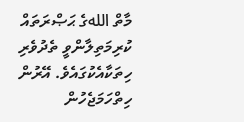މާތް اللهގެ ޙަޞްރަތައް ކުރިމަތިލާންވީ ތެދުވެރި ހިތަކާއެކުގައެވެ. އޭރުން ހިތްހަމަޖެހުން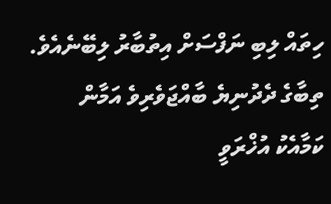ހިތައް ލިބި ނަފްސަށް އިތުބާރު ލިބޭނެއެވެ. ތިބާގެ ދެދުނިޔެ ބާއްޖަވެރިވެ އަމާން ކަމާއެކު އުޚްރަވީ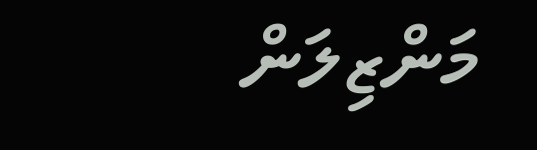މަންޒިލަން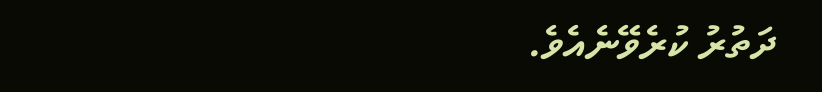ދަތުރު ކުރެވޭނެއެވެ.